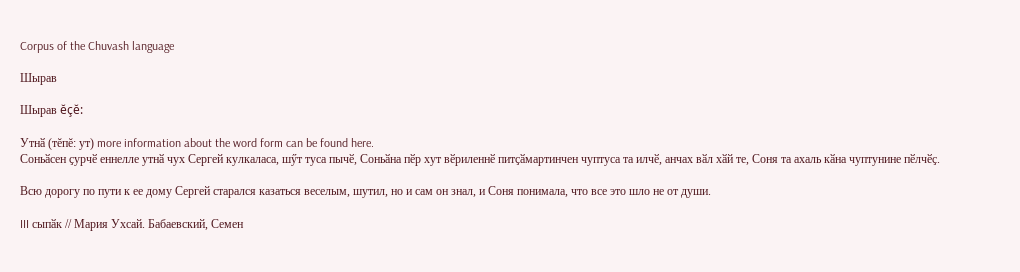Corpus of the Chuvash language

Шырав

Шырав ĕçĕ:

Утнӑ (тĕпĕ: ут) more information about the word form can be found here.
Соньӑсен ҫурчӗ еннелле утнӑ чух Сергей кулкаласа, шӳт туса пычӗ, Соньӑна пӗр хут вӗриленнӗ питҫӑмартинчен чуптуса та илчӗ, анчах вӑл хӑй те, Соня та ахаль кӑна чуптунине пӗлчӗҫ.

Всю дорогу по пути к ее дому Сергей старался казаться веселым, шутил, но и сам он знал, и Соня понимала, что все это шло не от души.

III сыпӑк // Мария Ухсай. Бабаевский, Семен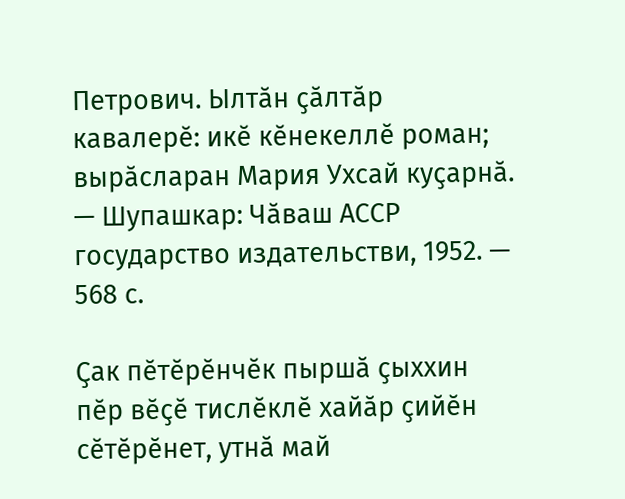Петрович. Ылтӑн ҫӑлтӑр кавалерӗ: икӗ кӗнекеллӗ роман; вырӑсларан Мария Ухсай куҫарнӑ. — Шупашкар: Чӑваш АССР государство издательстви, 1952. — 568 с.

Ҫак пӗтӗрӗнчӗк пыршӑ ҫыххин пӗр вӗҫӗ тислӗклӗ хайӑр ҫийӗн сӗтӗрӗнет, утнӑ май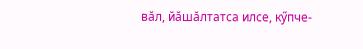вӑл, йӑшӑлтатса илсе, кӳпче-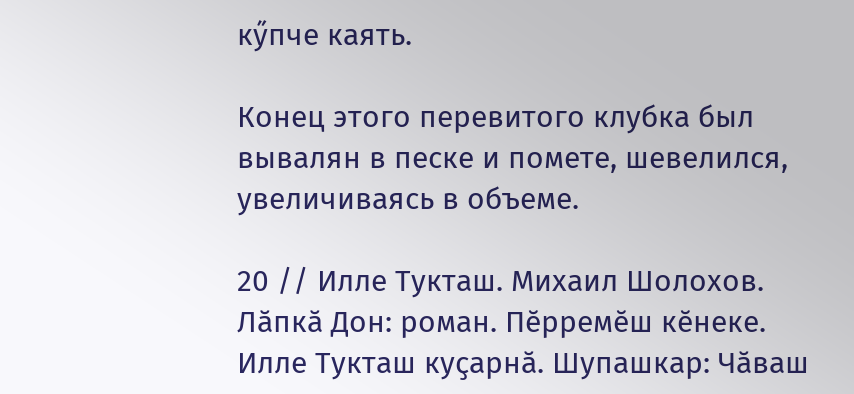кӳпче каять.

Конец этого перевитого клубка был вывалян в песке и помете, шевелился, увеличиваясь в объеме.

20 // Илле Тукташ. Михаил Шолохов. Лӑпкӑ Дон: роман. Пӗрремӗш кӗнеке. Илле Тукташ куҫарнӑ. Шупашкар: Чӑваш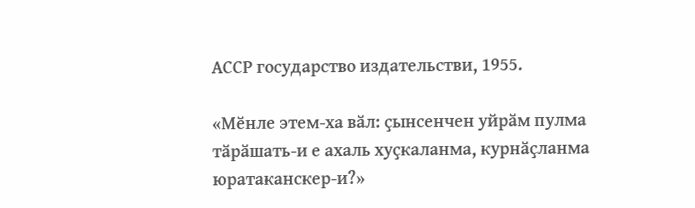АССР государство издательстви, 1955.

«Мӗнле этем-ха вӑл: ҫынсенчен уйрӑм пулма тӑрӑшать-и е ахаль хуҫкаланма, курнӑҫланма юратаканскер-и?»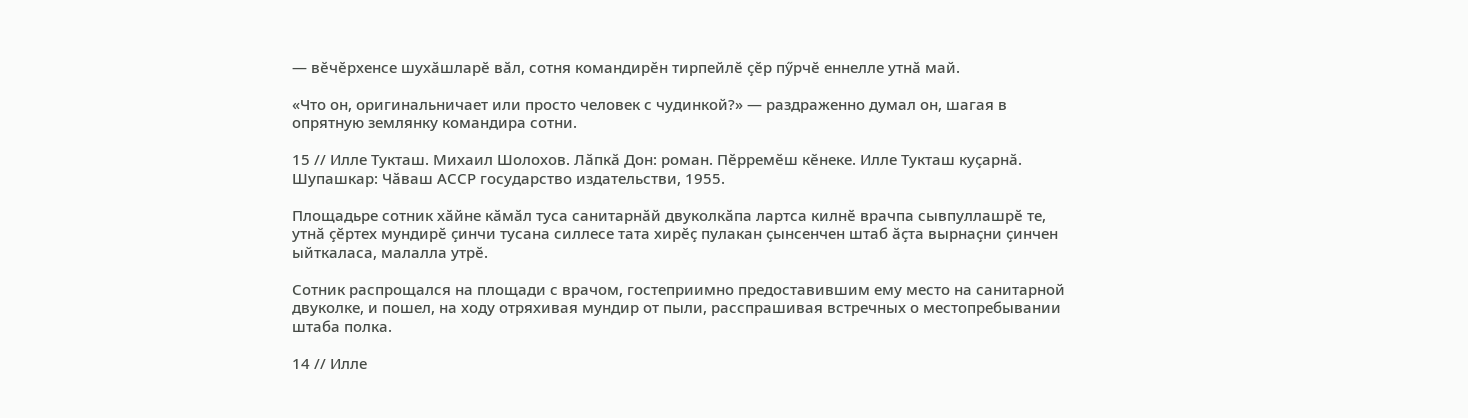— вӗчӗрхенсе шухӑшларӗ вӑл, сотня командирӗн тирпейлӗ ҫӗр пӳрчӗ еннелле утнӑ май.

«Что он, оригинальничает или просто человек с чудинкой?» — раздраженно думал он, шагая в опрятную землянку командира сотни.

15 // Илле Тукташ. Михаил Шолохов. Лӑпкӑ Дон: роман. Пӗрремӗш кӗнеке. Илле Тукташ куҫарнӑ. Шупашкар: Чӑваш АССР государство издательстви, 1955.

Площадьре сотник хӑйне кӑмӑл туса санитарнӑй двуколкӑпа лартса килнӗ врачпа сывпуллашрӗ те, утнӑ ҫӗртех мундирӗ ҫинчи тусана силлесе тата хирӗҫ пулакан ҫынсенчен штаб ӑҫта вырнаҫни ҫинчен ыйткаласа, малалла утрӗ.

Сотник распрощался на площади с врачом, гостеприимно предоставившим ему место на санитарной двуколке, и пошел, на ходу отряхивая мундир от пыли, расспрашивая встречных о местопребывании штаба полка.

14 // Илле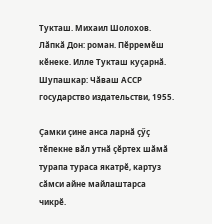Тукташ. Михаил Шолохов. Лӑпкӑ Дон: роман. Пӗрремӗш кӗнеке. Илле Тукташ куҫарнӑ. Шупашкар: Чӑваш АССР государство издательстви, 1955.

Ҫамки ҫине анса ларнӑ ҫӳҫ тӗпекне вӑл утнӑ ҫӗртех шӑмӑ турапа тураса якатрӗ, картуз сӑмси айне майлаштарса чикрӗ.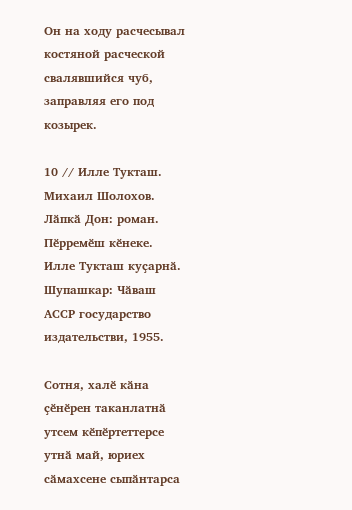Он на ходу расчесывал костяной расческой свалявшийся чуб, заправляя его под козырек.

10 // Илле Тукташ. Михаил Шолохов. Лӑпкӑ Дон: роман. Пӗрремӗш кӗнеке. Илле Тукташ куҫарнӑ. Шупашкар: Чӑваш АССР государство издательстви, 1955.

Сотня, халӗ кӑна ҫӗнӗрен таканлатнӑ утсем кӗпӗртеттерсе утнӑ май, юриех сӑмахсене сыпӑнтарса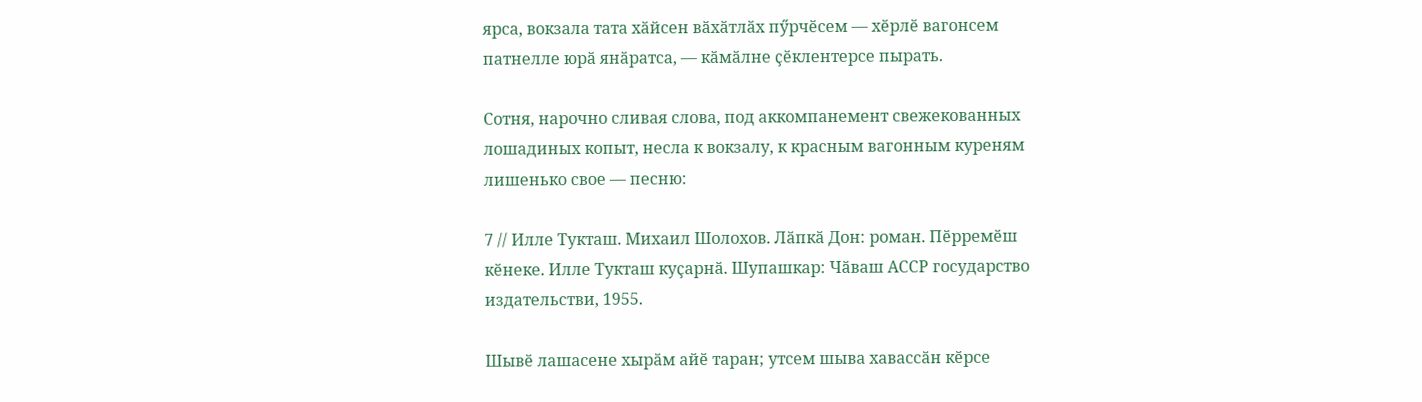ярса, вокзала тата хӑйсен вӑхӑтлӑх пӳрчӗсем — хӗрлӗ вагонсем патнелле юрӑ янӑратса, — кӑмӑлне ҫӗклентерсе пырать.

Сотня, нарочно сливая слова, под аккомпанемент свежекованных лошадиных копыт, несла к вокзалу, к красным вагонным куреням лишенько свое — песню:

7 // Илле Тукташ. Михаил Шолохов. Лӑпкӑ Дон: роман. Пӗрремӗш кӗнеке. Илле Тукташ куҫарнӑ. Шупашкар: Чӑваш АССР государство издательстви, 1955.

Шывӗ лашасене хырӑм айӗ таран; утсем шыва хавассӑн кӗрсе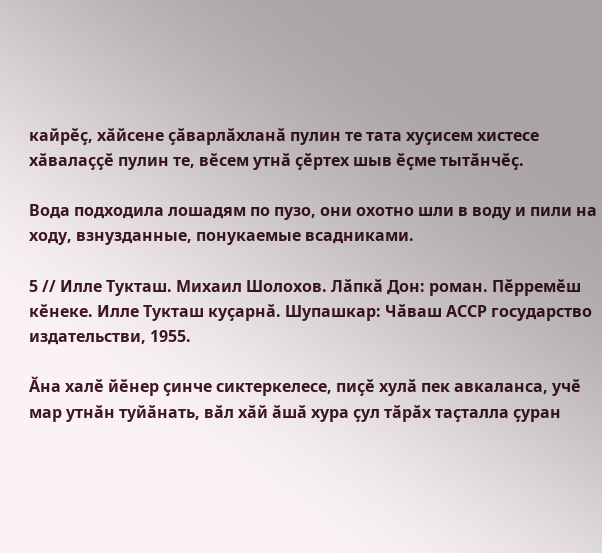кайрӗҫ, хӑйсене ҫӑварлӑхланӑ пулин те тата хуҫисем хистесе хӑвалаҫҫӗ пулин те, вӗсем утнӑ ҫӗртех шыв ӗҫме тытӑнчӗҫ.

Вода подходила лошадям по пузо, они охотно шли в воду и пили на ходу, взнузданные, понукаемые всадниками.

5 // Илле Тукташ. Михаил Шолохов. Лӑпкӑ Дон: роман. Пӗрремӗш кӗнеке. Илле Тукташ куҫарнӑ. Шупашкар: Чӑваш АССР государство издательстви, 1955.

Ӑна халӗ йӗнер ҫинче сиктеркелесе, пиҫӗ хулӑ пек авкаланса, учӗ мар утнӑн туйӑнать, вӑл хӑй ӑшӑ хура ҫул тӑрӑх таҫталла ҫуран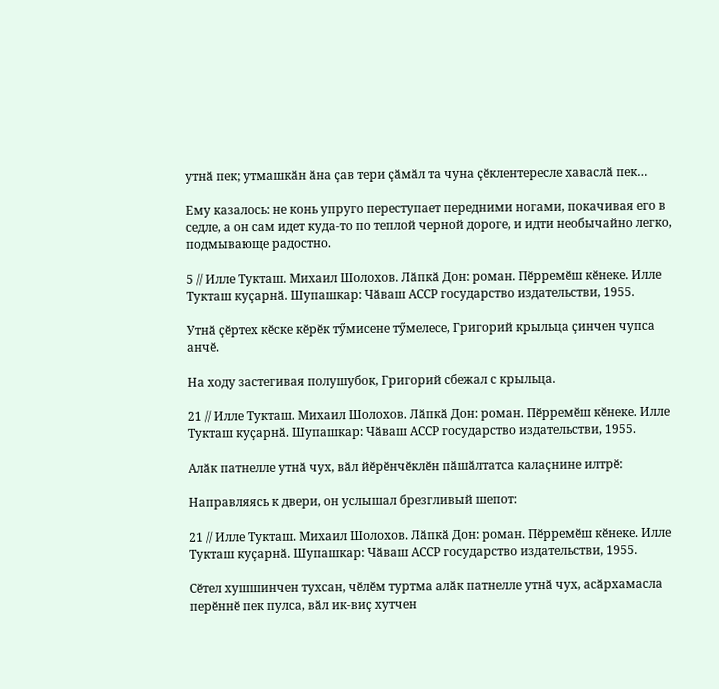утнӑ пек; утмашкӑн ӑна ҫав тери ҫӑмӑл та чуна ҫӗклентересле хаваслӑ пек…

Ему казалось: не конь упруго переступает передними ногами, покачивая его в седле, а он сам идет куда-то по теплой черной дороге, и идти необычайно легко, подмывающе радостно.

5 // Илле Тукташ. Михаил Шолохов. Лӑпкӑ Дон: роман. Пӗрремӗш кӗнеке. Илле Тукташ куҫарнӑ. Шупашкар: Чӑваш АССР государство издательстви, 1955.

Утнӑ ҫӗртех кӗске кӗрӗк тӳмисене тӳмелесе, Григорий крыльца ҫинчен чупса анчӗ.

На ходу застегивая полушубок, Григорий сбежал с крыльца.

21 // Илле Тукташ. Михаил Шолохов. Лӑпкӑ Дон: роман. Пӗрремӗш кӗнеке. Илле Тукташ куҫарнӑ. Шупашкар: Чӑваш АССР государство издательстви, 1955.

Алӑк патнелле утнӑ чух, вӑл йӗрӗнчӗклӗн пӑшӑлтатса калаҫнине илтрӗ:

Направляясь к двери, он услышал брезгливый шепот:

21 // Илле Тукташ. Михаил Шолохов. Лӑпкӑ Дон: роман. Пӗрремӗш кӗнеке. Илле Тукташ куҫарнӑ. Шупашкар: Чӑваш АССР государство издательстви, 1955.

Сӗтел хушшинчен тухсан, чӗлӗм туртма алӑк патнелле утнӑ чух, асӑрхамасла перӗннӗ пек пулса, вӑл ик-виҫ хутчен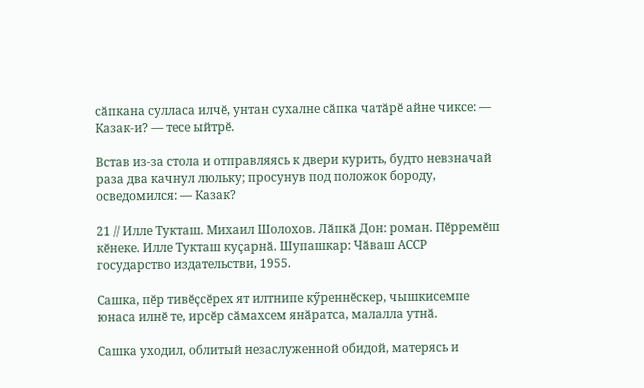сӑпкана сулласа илчӗ, унтан сухалне сӑпка чатӑрӗ айне чиксе: — Казак-и? — тесе ыйтрӗ.

Встав из-за стола и отправляясь к двери курить, будто невзначай раза два качнул люльку; просунув под положок бороду, осведомился: — Казак?

21 // Илле Тукташ. Михаил Шолохов. Лӑпкӑ Дон: роман. Пӗрремӗш кӗнеке. Илле Тукташ куҫарнӑ. Шупашкар: Чӑваш АССР государство издательстви, 1955.

Сашка, пӗр тивӗҫсӗрех ят илтнипе кӳреннӗскер, чышкисемпе юнаса илнӗ те, ирсӗр сӑмахсем янӑратса, малалла утнӑ.

Сашка уходил, облитый незаслуженной обидой, матерясь и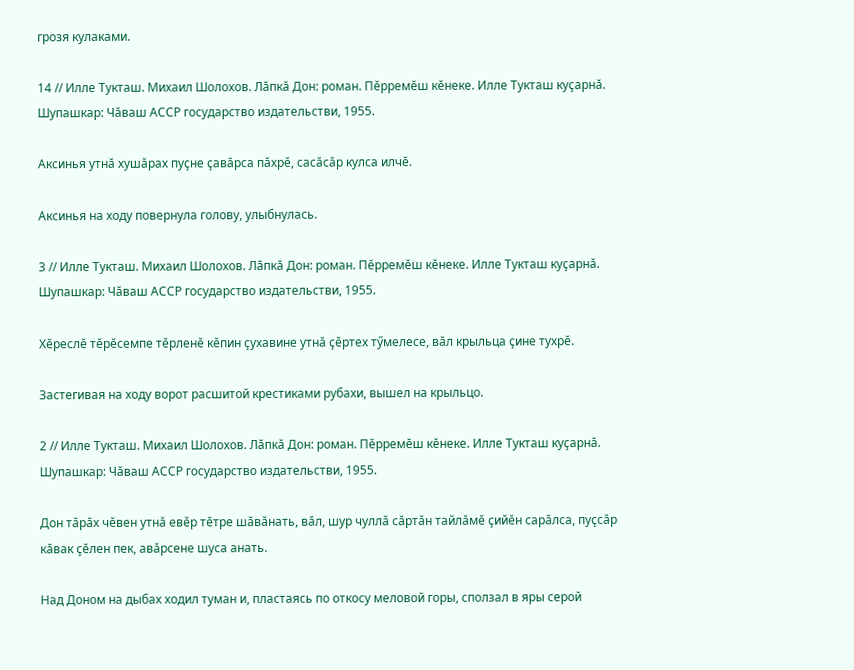грозя кулаками.

14 // Илле Тукташ. Михаил Шолохов. Лӑпкӑ Дон: роман. Пӗрремӗш кӗнеке. Илле Тукташ куҫарнӑ. Шупашкар: Чӑваш АССР государство издательстви, 1955.

Аксинья утнӑ хушӑрах пуҫне ҫавӑрса пӑхрӗ, сасӑсӑр кулса илчӗ.

Аксинья на ходу повернула голову, улыбнулась.

3 // Илле Тукташ. Михаил Шолохов. Лӑпкӑ Дон: роман. Пӗрремӗш кӗнеке. Илле Тукташ куҫарнӑ. Шупашкар: Чӑваш АССР государство издательстви, 1955.

Хӗреслӗ тӗрӗсемпе тӗрленӗ кӗпин ҫухавине утнӑ ҫӗртех тӳмелесе, вӑл крыльца ҫине тухрӗ.

Застегивая на ходу ворот расшитой крестиками рубахи, вышел на крыльцо.

2 // Илле Тукташ. Михаил Шолохов. Лӑпкӑ Дон: роман. Пӗрремӗш кӗнеке. Илле Тукташ куҫарнӑ. Шупашкар: Чӑваш АССР государство издательстви, 1955.

Дон тӑрӑх чӗвен утнӑ евӗр тӗтре шӑвӑнать, вӑл, шур чуллӑ сӑртӑн тайлӑмӗ ҫийӗн сарӑлса, пуҫсӑр кӑвак ҫӗлен пек, авӑрсене шуса анать.

Над Доном на дыбах ходил туман и, пластаясь по откосу меловой горы, сползал в яры серой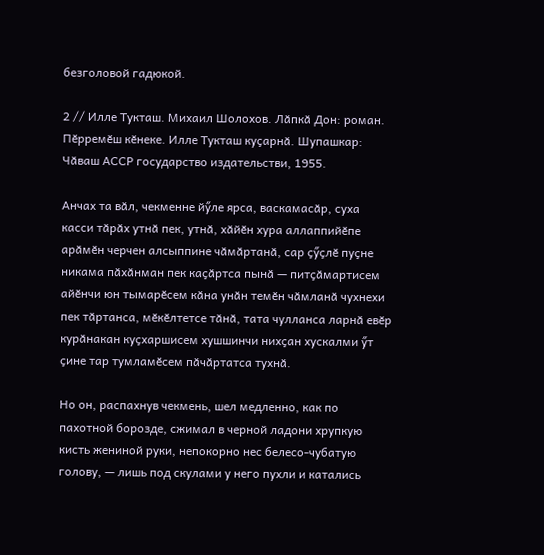безголовой гадюкой.

2 // Илле Тукташ. Михаил Шолохов. Лӑпкӑ Дон: роман. Пӗрремӗш кӗнеке. Илле Тукташ куҫарнӑ. Шупашкар: Чӑваш АССР государство издательстви, 1955.

Анчах та вӑл, чекменне йӳле ярса, васкамасӑр, суха касси тӑрӑх утнӑ пек, утнӑ, хӑйӗн хура аллаппийӗпе арӑмӗн черчен алсыппине чӑмӑртанӑ, сар ҫӳҫлӗ пуҫне никама пӑхӑнман пек каҫӑртса пынӑ — питҫӑмартисем айӗнчи юн тымарӗсем кӑна унӑн темӗн чӑмланӑ чухнехи пек тӑртанса, мӗкӗлтетсе тӑнӑ, тата чулланса ларнӑ евӗр курӑнакан куҫхаршисем хушшинчи нихҫан хускалми ӳт ҫине тар тумламӗсем пӑчӑртатса тухнӑ.

Но он, распахнув чекмень, шел медленно, как по пахотной борозде, сжимал в черной ладони хрупкую кисть жениной руки, непокорно нес белесо-чубатую голову, — лишь под скулами у него пухли и катались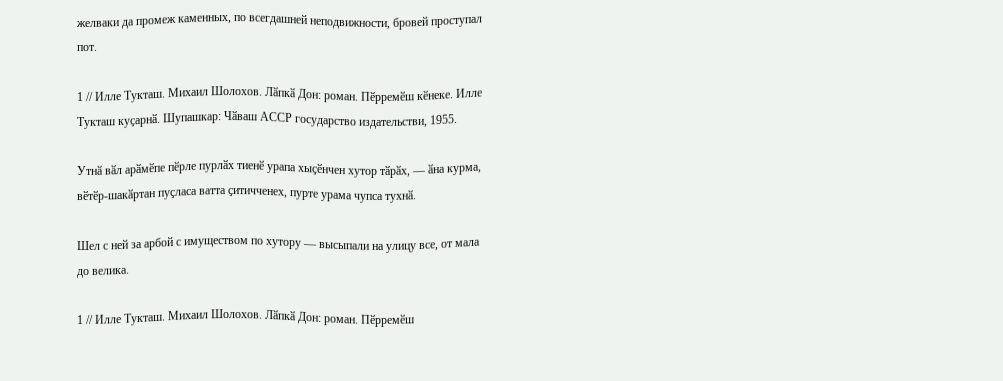желваки да промеж каменных, по всегдашней неподвижности, бровей проступал пот.

1 // Илле Тукташ. Михаил Шолохов. Лӑпкӑ Дон: роман. Пӗрремӗш кӗнеке. Илле Тукташ куҫарнӑ. Шупашкар: Чӑваш АССР государство издательстви, 1955.

Утнӑ вӑл арӑмӗпе пӗрле пурлӑх тиенӗ урапа хыҫӗнчен хутор тӑрӑх, — ӑна курма, вӗтӗр-шакӑртан пуҫласа ватта ҫитичченех, пурте урама чупса тухнӑ.

Шел с ней за арбой с имуществом по хутору — высыпали на улицу все, от мала до велика.

1 // Илле Тукташ. Михаил Шолохов. Лӑпкӑ Дон: роман. Пӗрремӗш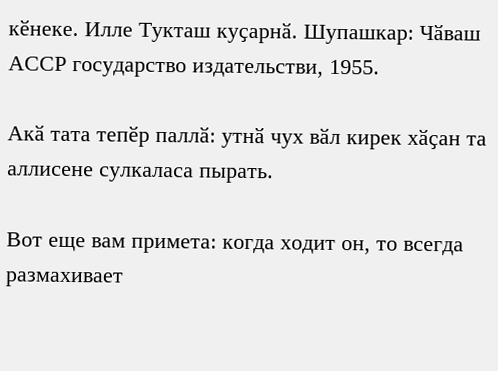кӗнеке. Илле Тукташ куҫарнӑ. Шупашкар: Чӑваш АССР государство издательстви, 1955.

Акӑ тата тепӗр паллӑ: утнӑ чух вӑл кирек хӑҫан та аллисене сулкаласа пырать.

Вот еще вам примета: когда ходит он, то всегда размахивает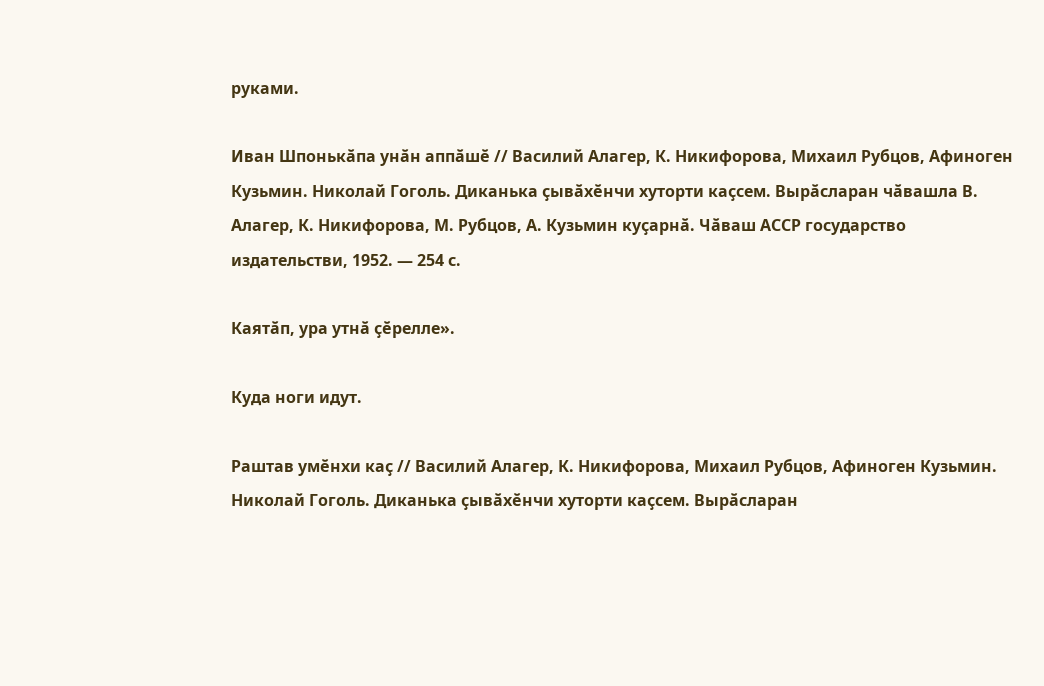руками.

Иван Шпонькӑпа унӑн аппӑшӗ // Василий Алагер, К. Никифорова, Михаил Рубцов, Афиноген Кузьмин. Николай Гоголь. Диканька ҫывӑхӗнчи хуторти каҫсем. Вырӑсларан чӑвашла В. Алагер, К. Никифорова, М. Рубцов, А. Кузьмин куҫарнӑ. Чӑваш АССР государство издательстви, 1952. — 254 с.

Каятӑп, ура утнӑ ҫӗрелле».

Куда ноги идут.

Раштав умӗнхи каҫ // Василий Алагер, К. Никифорова, Михаил Рубцов, Афиноген Кузьмин. Николай Гоголь. Диканька ҫывӑхӗнчи хуторти каҫсем. Вырӑсларан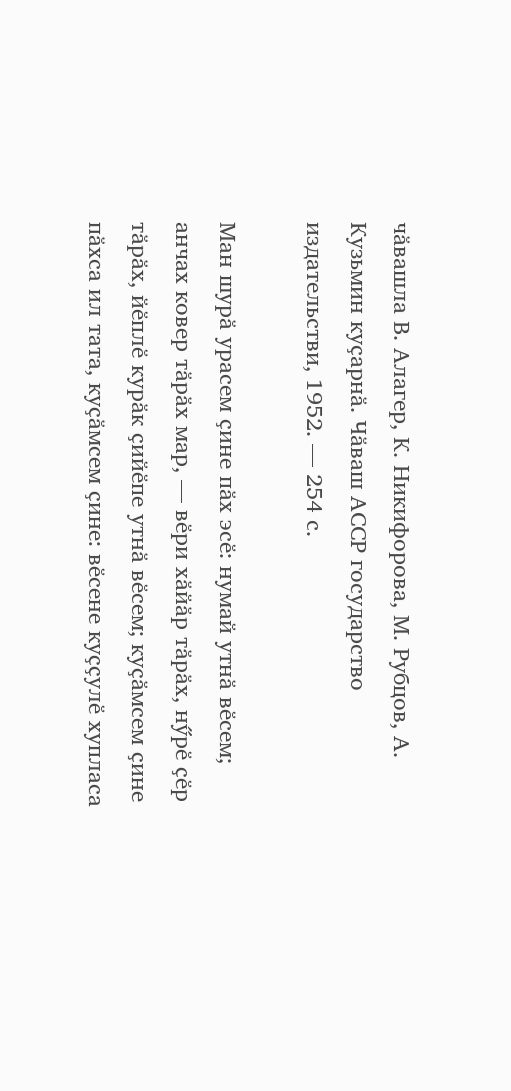чӑвашла В. Алагер, К. Никифорова, М. Рубцов, А. Кузьмин куҫарнӑ. Чӑваш АССР государство издательстви, 1952. — 254 с.

Ман шурӑ урасем ҫине пӑх эсӗ: нумай утнӑ вӗсем; анчах ковер тӑрӑх мар, — вӗри хӑйӑр тӑрӑх, нӳрӗ ҫӗр тӑрӑх, йӗплӗ курӑк ҫийӗпе утнӑ вӗсем; куҫӑмсем ҫине пӑхса ил тата, куҫӑмсем ҫине: вӗсене куҫҫулӗ хупласа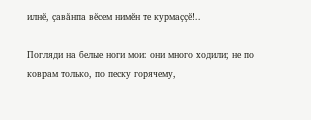илнӗ, ҫавӑнпа вӗсем нимӗн те курмаҫҫӗ!..

Погляди на белые ноги мои: они много ходили; не по коврам только, по песку горячему,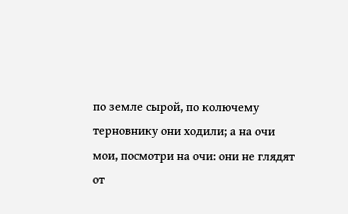по земле сырой, по колючему терновнику они ходили; а на очи мои, посмотри на очи: они не глядят от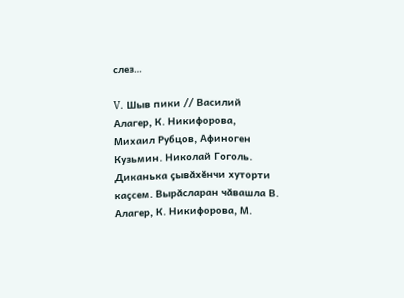слез…

V. Шыв пики // Василий Алагер, К. Никифорова, Михаил Рубцов, Афиноген Кузьмин. Николай Гоголь. Диканька ҫывӑхӗнчи хуторти каҫсем. Вырӑсларан чӑвашла В. Алагер, К. Никифорова, М.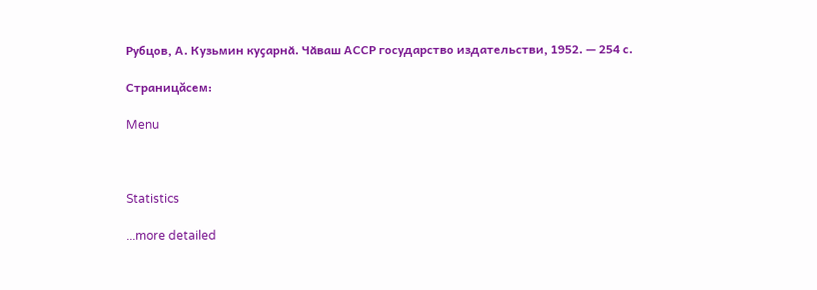Рубцов, А. Кузьмин куҫарнӑ. Чӑваш АССР государство издательстви, 1952. — 254 с.

Страницăсем:

Menu



Statistics

...more detailed